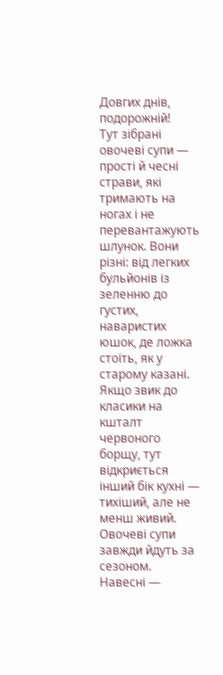Довгих днів, подорожній!
Тут зібрані овочеві супи — прості й чесні страви, які тримають на ногах і не перевантажують шлунок. Вони різні: від легких бульйонів із зеленню до густих, наваристих юшок, де ложка стоїть, як у старому казані. Якщо звик до класики на кшталт червоного борщу, тут відкриється інший бік кухні — тихіший, але не менш живий.
Овочеві супи завжди йдуть за сезоном. Навесні —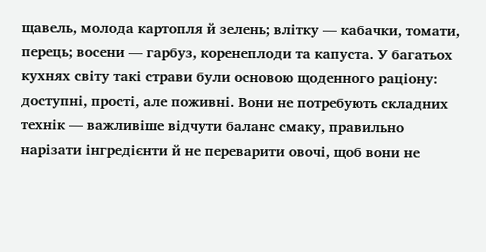щавель, молода картопля й зелень; влітку — кабачки, томати, перець; восени — гарбуз, коренеплоди та капуста. У багатьох кухнях світу такі страви були основою щоденного раціону: доступні, прості, але поживні. Вони не потребують складних технік — важливіше відчути баланс смаку, правильно нарізати інгредієнти й не переварити овочі, щоб вони не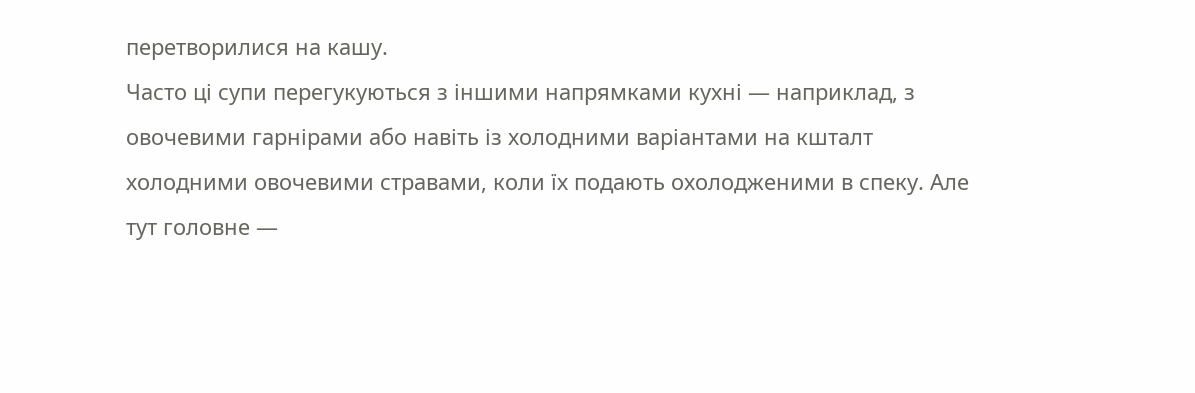перетворилися на кашу.
Часто ці супи перегукуються з іншими напрямками кухні — наприклад, з овочевими гарнірами або навіть із холодними варіантами на кшталт холодними овочевими стравами, коли їх подають охолодженими в спеку. Але тут головне —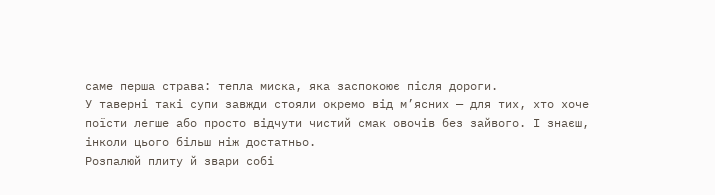саме перша страва: тепла миска, яка заспокоює після дороги.
У таверні такі супи завжди стояли окремо від м’ясних — для тих, хто хоче поїсти легше або просто відчути чистий смак овочів без зайвого. І знаєш, інколи цього більш ніж достатньо.
Розпалюй плиту й звари собі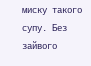миску такого супу. Без зайвого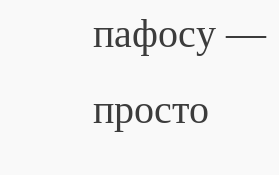пафосу — просто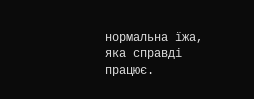нормальна їжа, яка справді працює.